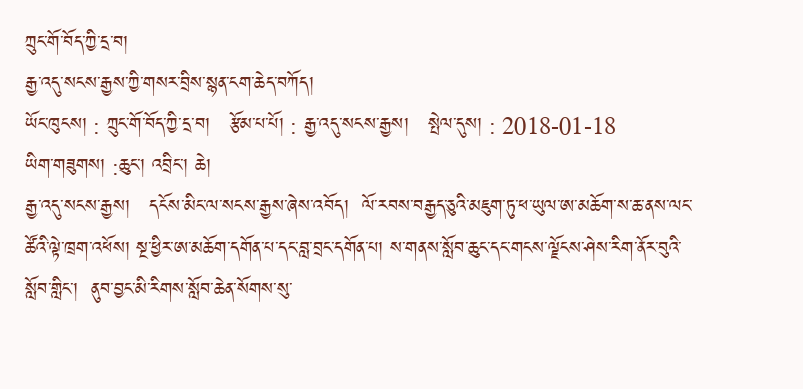ཀྲུང་གོ་བོད་ཀྱི་དྲ་བ།
རྒྱ་འདུ་སངས་རྒྱས་ཀྱི་གསར་བྲིས་སྙན་ངག་ཆེད་བཀོད།
ཡོང་ཁུངས། : ཀྲུང་གོ་བོད་ཀྱི་དྲ་བ།   རྩོམ་པ་པོ། : རྒྱ་འདུ་སངས་རྒྱས།   སྤེལ་དུས། : 2018-01-18
ཡིག་གཟུགས། :ཆུང་། འབྲིང་། ཆེ།
རྒྱ་འདུ་སངས་རྒྱས།   དངོས་མིང་ལ་སངས་རྒྱས་ཞེས་འབོད།  ལོ་རབས་བརྒྱད་ཅུའི་མཇུག་ཏུ་ཕ་ཡུལ་ཨ་མཆོག་ས་ཆ་ནས་ལང་ཚོའི་ལྟེ་ཁྲག་འཕོས། སྔ་ཕྱིར་ཨ་མཆོག་དགོན་པ་དང་བླ་བྲང་དགོན་པ། ས་གནས་སློབ་ཆུང་དང་གངས་ལྗོངས་ཤེས་རིག་ནོར་བུའི་སློབ་གླིང་།  ནུབ་བྱང་མི་རིགས་སློབ་ཆེན་སོགས་སུ་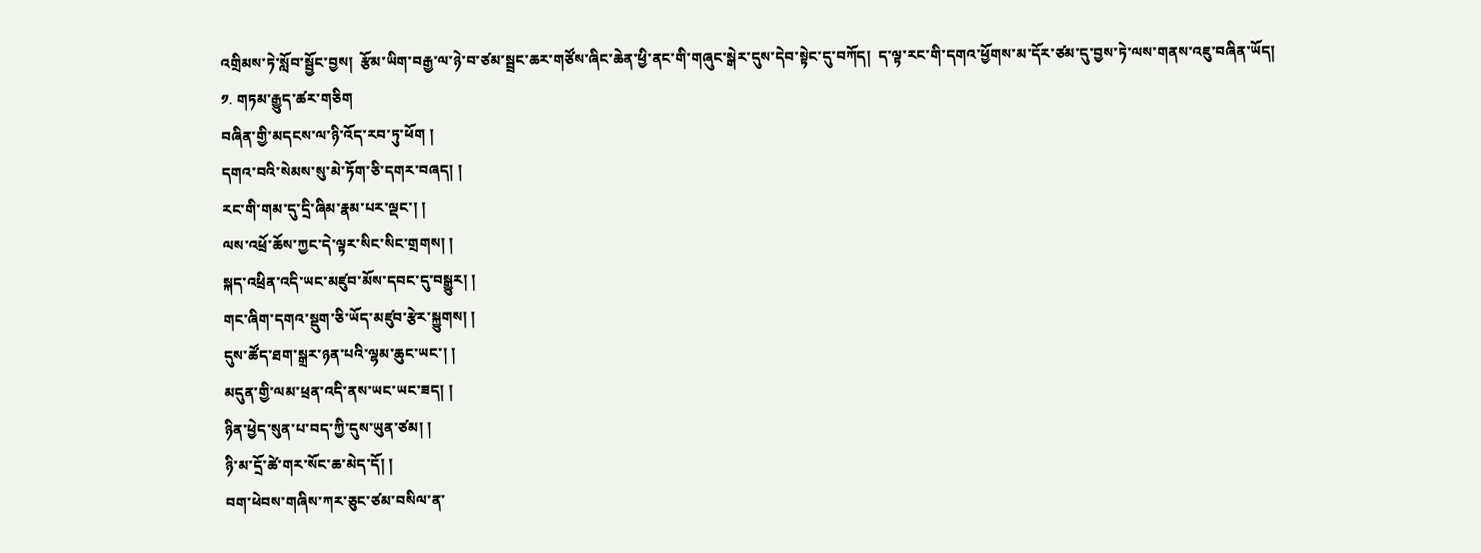འགྲིམས་ཏེ་སློབ་སྦྱོང་བྱས།  རྩོམ་ཡིག་བརྒྱ་ལ་ཉེ་བ་ཙམ་སྦྲང་ཆར་གཙོས་ཞིང་ཆེན་ཕྱི་ནང་གི་གཞུང་སྒེར་དུས་དེབ་སྟེང་དུ་བཀོད།  ད་ལྟ་རང་གི་དགའ་ཕྱོགས་མ་དོར་ཙམ་དུ་བྱས་ཏེ་ལས་གནས་འཇུ་བཞིན་ཡོད།
༡. གཏམ་རྒྱུད་ཚར་གཅིག
བཞིན་གྱི་མདངས་ལ་ཉི་འོད་རབ་ཏུ་ཕོག །
དགའ་བའི་སེམས་སུ་མེ་ཏོག་ཅི་དགར་བཞད། །
རང་གི་གམ་དུ་དྲི་ཞིམ་རྣམ་པར་ལྡང་། །
ལས་འཕྲོ་ཆོས་ཀྱང་དེ་ལྟར་སིང་སིང་གྲགས། །
སྐད་འཕྲིན་འདི་ཡང་མཛུབ་མོས་དབང་དུ་བསྒྱུར། །
གང་ཞིག་དགའ་སྡུག་ཅི་ཡོད་མཛུབ་རྩེར་སྐྱུགས། །
དུས་ཚོད་ཐག་སྒྲར་ཉན་པའི་ལྷམ་ཆུང་ཡང་། །
མདུན་གྱི་ལམ་ཕྲན་འདི་ནས་ཡང་ཡང་ཟད། །
ཉིན་ཕྱེད་སུན་པ་བད་ཀྱི་དུས་ཡུན་ཙམ། །
ཉི་མ་དྲོ་ཚེ་གར་སོང་ཆ་མེད་དོ། །
བག་ཕེབས་གཞིས་ཀར་ཅུང་ཙམ་བསིལ་ན་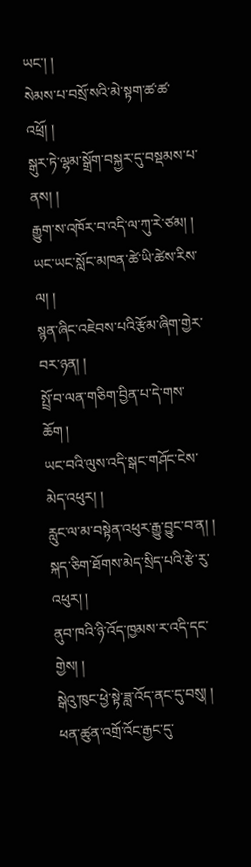ཡང་། །
སེམས་པ་བསྲོ་སའི་མེ་སྟག་ཚ་ཚ་འཕྲོ། །
སྒུར་ཏེ་ལྷམ་སྒྲོག་བསྐྱར་དུ་བསྡམས་པ་ནས། །
རྒྱུག་ས་འཁོར་བ་འདི་ལ་ཀུ་རེ་ཙམ། །
ཡང་ཡང་སློང་མཁན་ཚེ་ཡི་ཚེས་རིས་ལ། །
སྙན་ཞིང་འཇེབས་པའི་རྩོམ་ཞིག་གྱེར་བར་ཉན། །
སྤྲོ་བ་ལན་གཅིག་བྱིན་པ་དེ་གས་ཆོག །
ཡང་བའི་ལུས་འདི་སྒང་གཤོང་ངེས་མེད་འཕུར། །
རླུང་ལ་མ་བསྟེན་འཕུར་རྒྱུ་བྱུང་བ་ན། །
སྐད་ཅིག་ཐོགས་མེད་སྲིད་པའི་རྩེ་རུ་འཕུར། །
ནུབ་ཁའི་ཉི་འོད་ཁྱམས་ར་འདི་དང་གྱེས། །
སྒེའུ་ཁུང་ཕྱེ་སྟེ་ཟླ་འོད་ནང་དུ་བསུ། །
ཕན་ཚུན་འགྲོ་འོང་རྒྱང་དུ་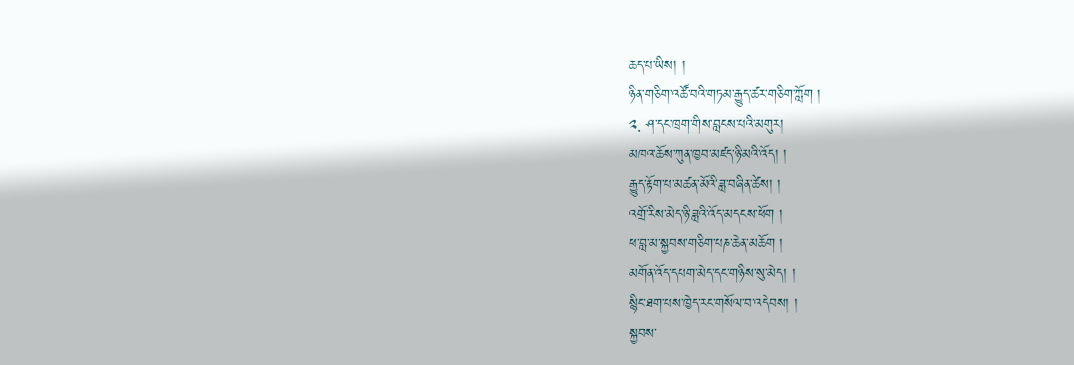ཆད་པ་ཡིས། །
ཉིན་གཅིག་འཚོ་བའི་གཏམ་རྒྱུད་ཚར་གཅིག་ཀློག །
༢. ཤ་དང་ཁྲག་གིས་བླངས་པའི་མགུར།
མཁའ་ཆོས་ཀུན་ཁྱབ་མཛད་ཉི་མའི་འོད། །
རྒྱུད་རྟོག་པ་མཚན་མོའི་ཟླ་བཞིན་ཚེས། །
འགྲོ་རིས་མེད་ཉི་ཟླའི་འོད་མདངས་ཕོག །
ཕ་བླ་མ་སྐྱབས་གཅིག་པཎ་ཆེན་མཆོག །
མགོན་འོད་དཔག་མེད་དང་གཉིས་སུ་མེད། །
སྙིང་ཐག་པས་ཁྱེད་རང་གསོལ་བ་འདེབས། །
སྐྱབས་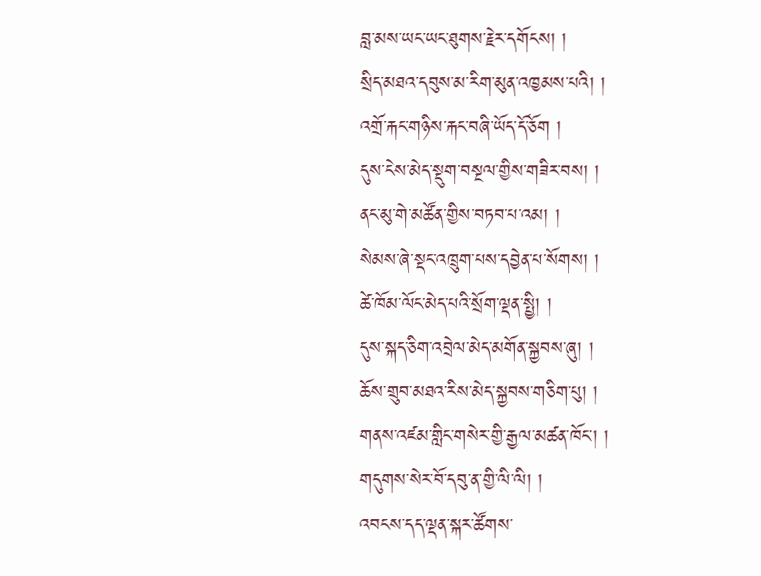བླ་མས་ཡང་ཡང་ཐུགས་རྗེར་དགོངས། །
སྲིད་མཐའ་དབུས་མ་རིག་མུན་འཁྱམས་པའི། །
འགྲོ་རྐང་གཉིས་རྐང་བཞི་ཡོད་དོ་ཅོག །
དུས་ངེས་མེད་སྡུག་བསྔལ་གྱིས་གཟིར་བས། །
ནང་མུ་གེ་མཚོན་གྱིས་བཏབ་པ་འམ། །
སེམས་ཞེ་སྡང་འཁྲུག་པས་དབྱེན་པ་སོགས། །
ཚེ་ཁོམ་ལོང་མེད་པའི་སྲོག་ལྡན་སྤྱི། །
དུས་སྐད་ཅིག་འབྲེལ་མེད་མགོན་སྐྱབས་ཞུ། །
ཆོས་གྲུབ་མཐའ་རིས་མེད་སྐྱབས་གཅིག་པུ། །
གནས་འཛམ་གླིང་གསེར་གྱི་རྒྱལ་མཚན་ཁོང་། །
གདུགས་སེར་བོ་དབུ་ན་གྱི་ལི་ལི། །
འབངས་དད་ལྡན་སྐར་ཚོགས་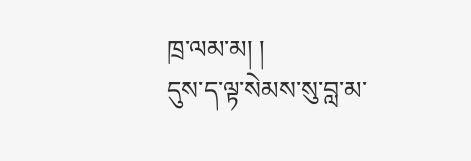ཁྲ་ལམ་མ། །
དུས་ད་ལྟ་སེམས་སུ་བླ་མ་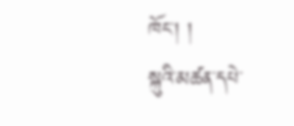ཁོང་། །
སྐུའི་མཚན་དཔེ་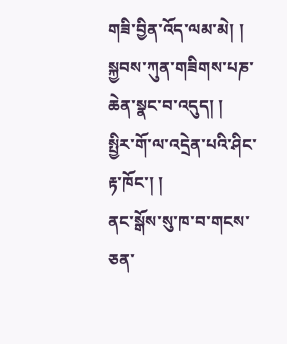གཟི་བྱིན་འོད་ལམ་མེ། །
སྐྱབས་ཀུན་གཟིགས་པཎ་ཆེན་སྣང་བ་འདུད། །
སྤྱིར་གོ་ལ་འདྲེན་པའི་ཤིང་རྟ་ཁོང་། །
ནང་སྒོས་སུ་ཁ་བ་གངས་ཅན་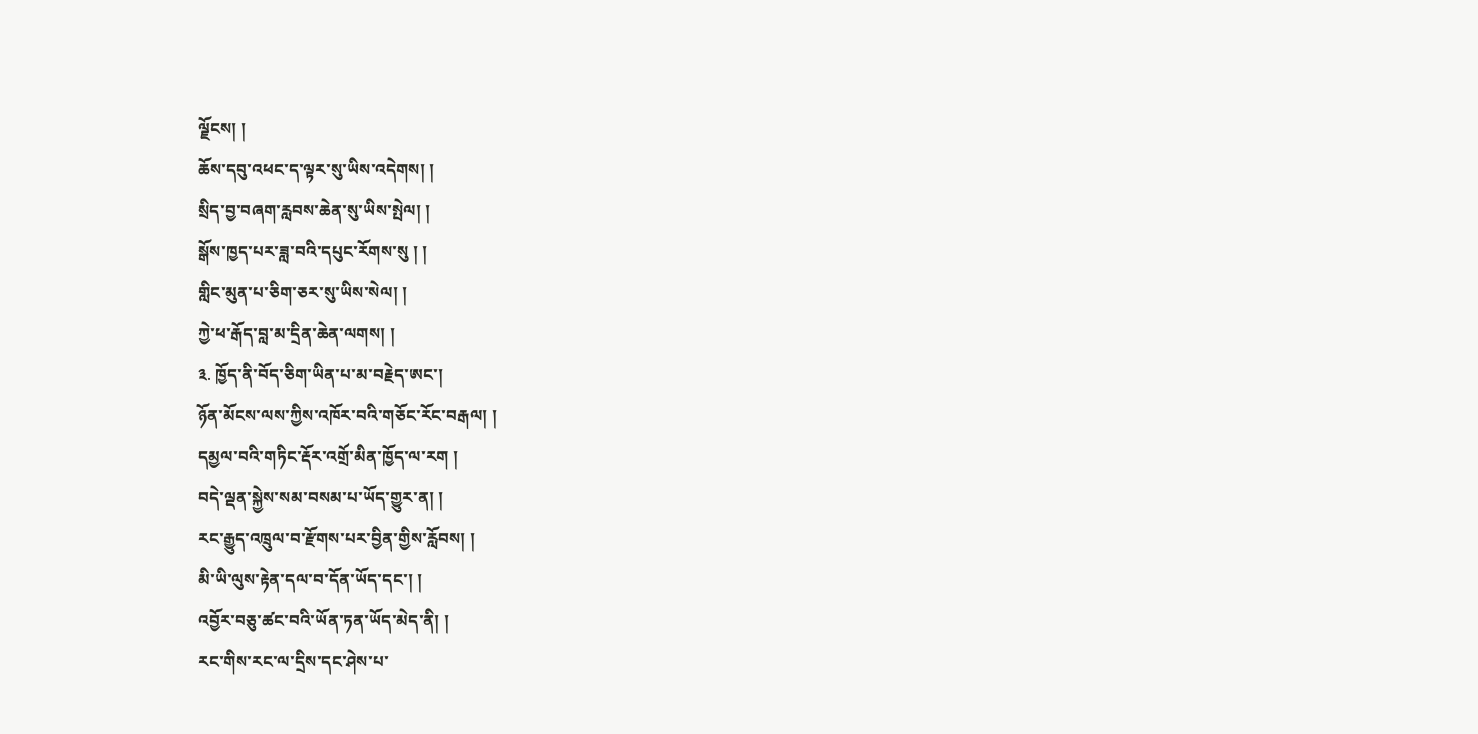ལྗོངས། །
ཆོས་དབུ་འཕང་ད་ལྟར་སུ་ཡིས་འདེགས། །
སྲིད་བྱ་བཞག་རླབས་ཆེན་སུ་ཡིས་སྤེལ། །
སྒོས་ཁྱད་པར་ཟླ་བའི་དཔུང་རོགས་སུ ། །
གླིང་མུན་པ་ཅིག་ཅར་སུ་ཡིས་སེལ། །
ཀྱེ་ཕ་རྒོད་བླ་མ་དྲིན་ཆེན་ལགས། །
༣. ཁྱོད་ནི་བོད་ཅིག་ཡིན་པ་མ་བརྗེད་ཨང་།
ཉོན་མོངས་ལས་ཀྱིས་འཁོར་བའི་གཅོང་རོང་བརྒལ། །
དམྱལ་བའི་གཏིང་རྡོར་འགྲོ་མིན་ཁྱོད་ལ་རག །
བདེ་ལྡན་སྐྱེས་སམ་བསམ་པ་ཡོད་གྱུར་ན། །
རང་རྒྱུད་འཁྲུལ་བ་རྫོགས་པར་བྱིན་གྱིས་རློབས། །
མི་ཡི་ལུས་རྟེན་དལ་བ་དོན་ཡོད་དང་། །
འབྱོར་བཅུ་ཚང་བའི་ཡོན་ཏན་ཡོད་མེད་ནི། །
རང་གིས་རང་ལ་དྲིས་དང་ཤེས་པ་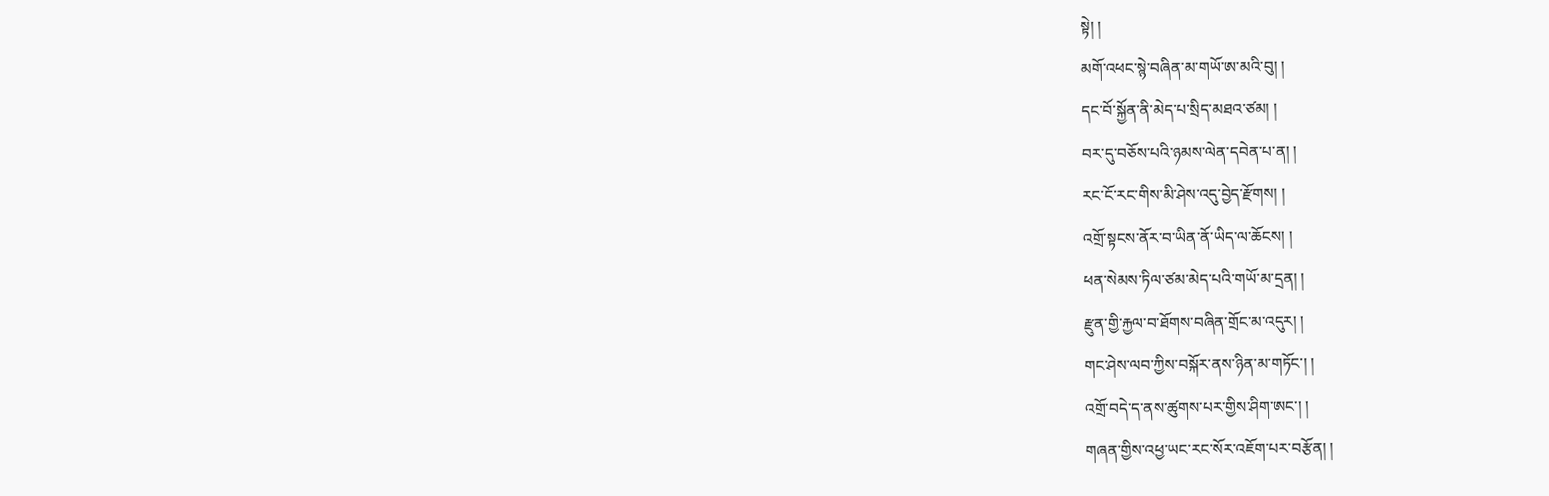སྟེ། །
མགོ་འཕང་སྙེ་བཞིན་མ་གཡོ་ཨ་མའི་བུ། །
དང་བོ་སྐྱོན་ནི་མེད་པ་སྲིད་མཐའ་ཙམ། །
བར་དུ་བཅོས་པའི་ཉམས་ལེན་དབེན་པ་ན། །
རང་ངོ་རང་གིས་མི་ཤེས་འདུ་བྱེད་རྫོགས། །
འགྲོ་སྟངས་ནོར་བ་ཡིན་ནོ་ཡིད་ལ་ཆོངས། །
ཕན་སེམས་ཏིལ་ཙམ་མེད་པའི་གཡོ་མ་དྲན། །
རྫུན་གྱི་རྐྱལ་བ་ཐོགས་བཞིན་གྲོང་མ་འདུར། །
གང་ཤེས་ལབ་ཀྱིས་བསྐོར་ནས་ཉིན་མ་གཏོང་། །
འགྲོ་བདེ་ད་ནས་ཚུགས་པར་གྱིས་ཤིག་ཨང་། །
གཞན་གྱིས་འཕྱ་ཡང་རང་སོར་འཇོག་པར་བརྩོན། །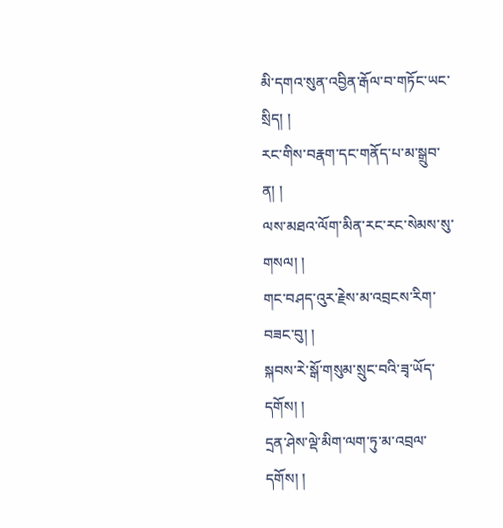མི་དགའ་སུན་འབྱིན་རྒོལ་བ་གཏོང་ཡང་སྲིད། །
རང་གིས་བརྣག་དང་གནོད་པ་མ་སྒྲུབ་ན། །
ལས་མཐའ་ལོག་མིན་རང་རང་སེམས་སུ་གསལ། །
གང་བཤད་འུར་རྗེས་མ་འབྲངས་རིག་བཟང་བུ། །
སྐབས་རེ་སྒོ་གསུམ་སྲུང་བའི་ཟྭ་ཡོད་དགོས། །
དྲན་ཤེས་ལྡེ་མིག་ལག་ཏུ་མ་འབྲལ་དགོས། །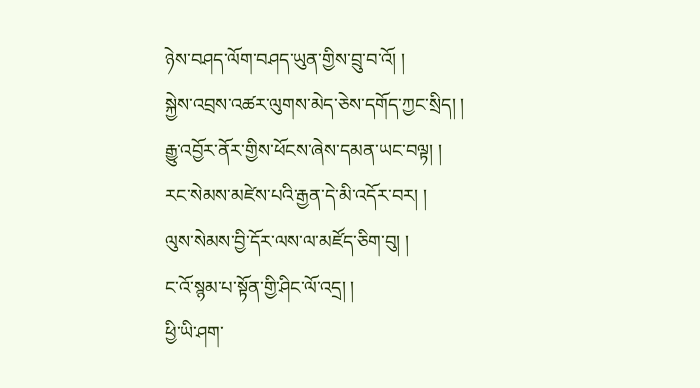ཉེས་བཤད་ལོག་བཤད་ཡུན་གྱིས་བྲུ་བ་འོ། །
སྐྱེས་འབྲས་འཚར་ལུགས་མེད་ཅེས་དགོད་ཀྱང་སྲིད། །
རྒྱུ་འབྱོར་ནོར་གྱིས་ཕོངས་ཞེས་དམན་ཡང་བལྟ། །
རང་སེམས་མཛེས་པའི་རྒྱན་དེ་མི་འདོར་བར། །
ལུས་སེམས་བྱི་དོར་ལས་ལ་མཛོད་ཅིག་བུ། །
ང་འོ་སྙམ་པ་སྟོན་གྱི་ཤིང་ལོ་འདྲ། །
ཕྱི་ཡི་ཤག་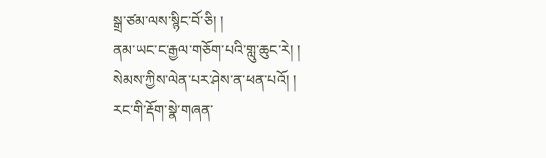སྒྲ་ཙམ་ལས་སྙིང་བོ་ཅི། །
ནམ་ཡང་ང་རྒྱལ་གཅོག་པའི་གླུ་ཆུང་རེ། །
སེམས་ཀྱིས་ལེན་པར་ཤེས་ན་ཕན་པའོ། །
རང་གི་རྡོག་སྣེ་གཞན་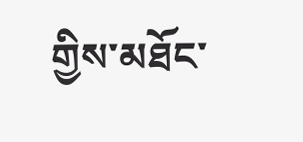གྱིས་མཐོང་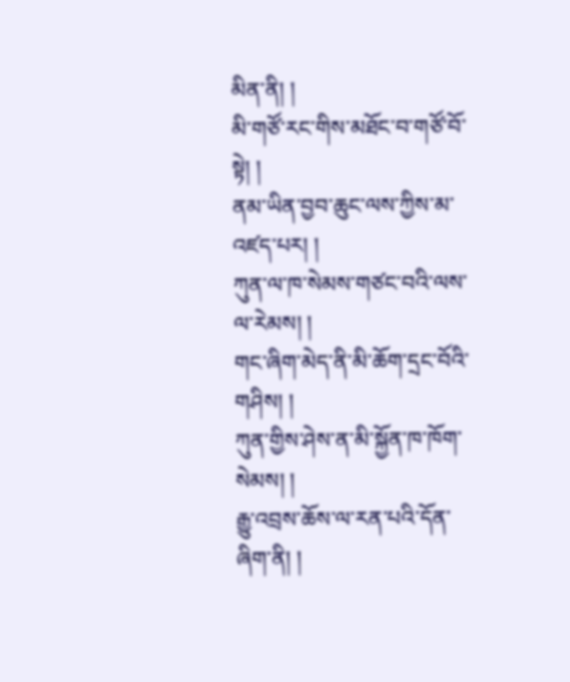མིན་ནི། །
མི་གཙོ་རང་གིས་མཐོང་བ་གཙོ་བོ་སྟེ། །
ནམ་ཡིན་བྱབ་ཆུང་ལས་ཀྱིས་མ་འཛད་པར། །
ཀུན་ལ་ཁ་སེམས་གཙང་བའི་ལས་ལ་རེམས། །
གང་ཞིག་མེད་ནི་མི་ཆོག་དྲང་བོའི་གཤིས། །
ཀུན་གྱིས་ཤེས་ན་མི་སྐྱོན་ཁ་ཁོག་སེམས། །
རྒྱུ་འབྲས་ཆོས་ལ་རན་པའི་དོན་ཞིག་ནི། །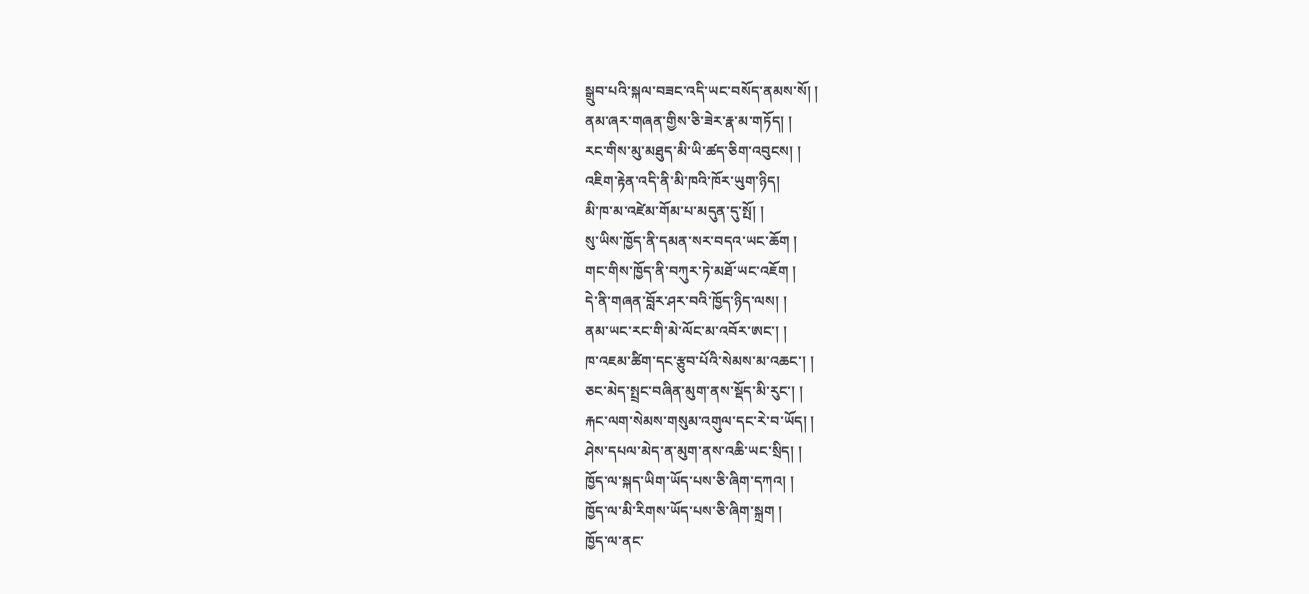སྒྲུབ་པའི་སྐལ་བཟང་འདི་ཡང་བསོད་ནམས་སོ། །
ནམ་ཞར་གཞན་གྱིས་ཅི་ཟེར་རྣ་མ་གཏོད། །
རང་གིས་མུ་མཐུད་མི་ཡི་ཚད་ཅིག་འབུངས། །
འཇིག་རྟེན་འདི་ནི་མི་ཁའི་ཁོར་ཡུག་ཉིད།
མི་ཁ་མ་འཛེམ་གོམ་པ་མདུན་དུ་སྤོ། །
སུ་ཡིས་ཁྱོད་ནི་དམན་སར་བདའ་ཡང་ཆོག །
གང་གིས་ཁྱོད་ནི་བཀུར་ཏེ་མཐོ་ཡང་འཇོག །
དེ་ནི་གཞན་བློར་ཤར་བའི་ཁྱོད་ཉིད་ལས། །
ནམ་ཡང་རང་གི་མེ་ལོང་མ་འབོར་ཨང་། །
ཁ་འཇམ་ཚིག་དང་རྩུབ་པོའི་སེམས་མ་འཆང་། །
ཅང་མེད་སྤྲང་བཞིན་མུག་ནས་སྡོད་མི་རུང་། །
རྐང་ལག་སེམས་གསུམ་འགུལ་དང་རེ་བ་ཡོད། །
ཤེས་དཔལ་མེད་ན་མུག་ནས་འཆི་ཡང་སྲིད། །
ཁྱོད་ལ་སྐད་ཡིག་ཡོད་པས་ཅི་ཞིག་དཀའ། །
ཁྱོད་ལ་མི་རིགས་ཡོད་པས་ཅི་ཞིག་སྐྲག །
ཁྱོད་ལ་ནང་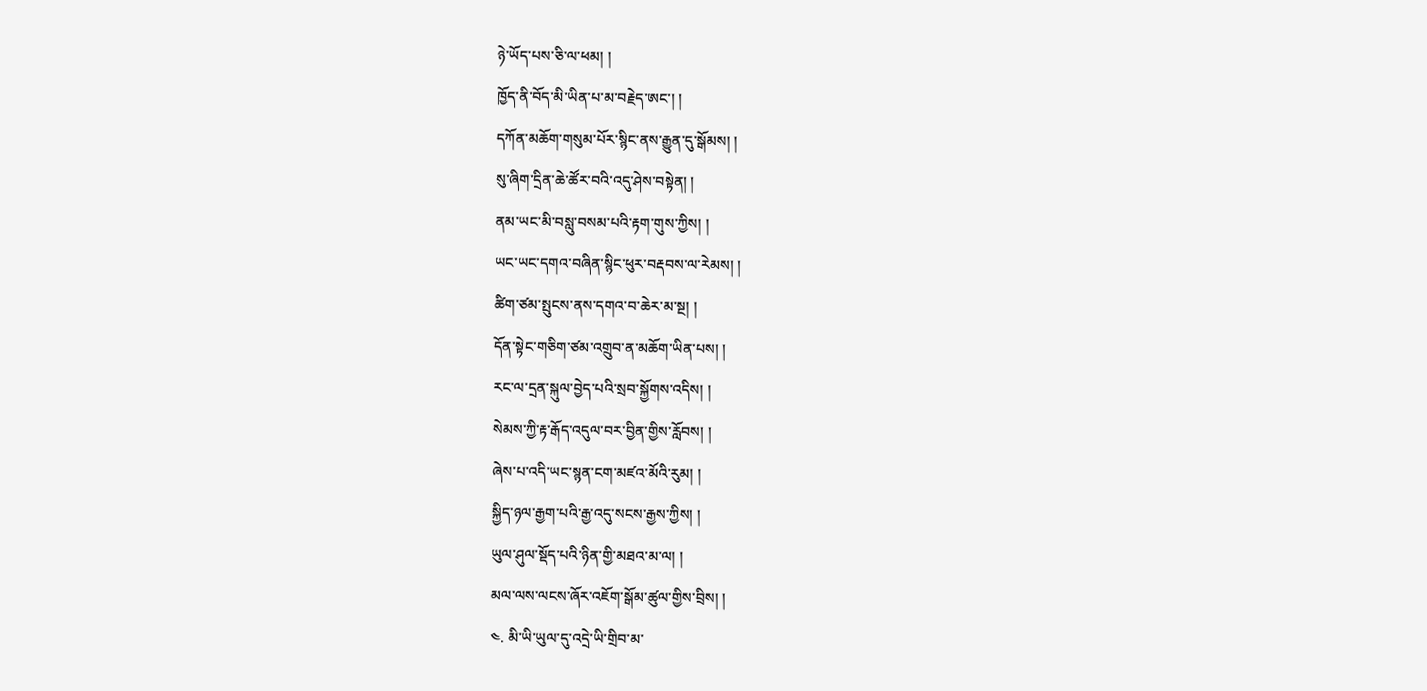ཉེ་ཡོད་པས་ཅི་ལ་ཕམ། །
ཁྱོད་ནི་བོད་མི་ཡིན་པ་མ་བརྗེད་ཨང་། །
དཀོན་མཆོག་གསུམ་པོར་སྙིང་ནས་རྒྱུན་དུ་སྒོམས། །
སུ་ཞིག་དྲིན་ཆེ་ཚོར་བའི་འདུ་ཤེས་བསྟེན། །
ནམ་ཡང་མི་བསླུ་བསམ་པའི་རྟག་གུས་ཀྱིས། །
ཡང་ཡང་དགའ་བཞིན་སྙིང་ཕུར་བརྡབས་ལ་རེམས། །
ཚིག་ཙམ་སྤུངས་ནས་དགའ་བ་ཆེར་མ་སྔ། །
དོན་སྟེང་གཅིག་ཙམ་འགྲུབ་ན་མཆོག་ཡིན་པས། །
རང་ལ་དྲན་སྐུལ་བྱེད་པའི་སྲབ་སྐྱོགས་འདིས། །
སེམས་ཀྱི་རྟ་རྒོད་འདུལ་བར་བྱིན་གྱིས་རློབས། །
ཞེས་པ་འདི་ཡང་སྙན་ངག་མཛའ་མོའི་རུམ། །
སྐྱིད་ཉལ་རྒྱག་པའི་རྒྱ་འདུ་སངས་རྒྱས་ཀྱིས། །
ཡུལ་ཤུལ་སྡོད་པའི་ཉིན་གྱི་མཐའ་མ་ལ། །
མལ་ལས་ལངས་ཞོར་འཇོག་སྒོམ་ཚུལ་གྱིས་བྲིས། །
༤. མི་ཡི་ཡུལ་དུ་འདྲེ་ཡི་གྲིབ་མ་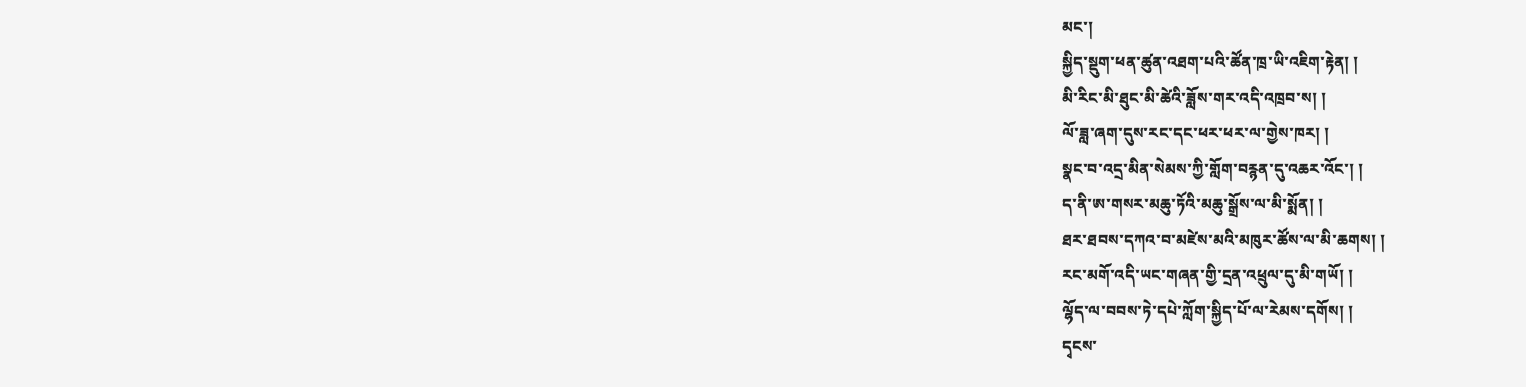མང་།
སྐྱིད་སྡུག་ཕན་ཚུན་འཐག་པའི་ཚོན་ཁྲ་ཡི་འཇིག་རྟེན། །
མི་རིང་མི་ཐུང་མི་ཚེའི་ཟློས་གར་འདི་འཁྲབ་ས། །
ལོ་ཟླ་ཞག་དུས་རང་དང་ཕར་ཕར་ལ་གྱེས་ཁར། །
སྣང་བ་འདྲ་མིན་སེམས་ཀྱི་གློག་བརྙན་དུ་འཆར་འོང་། །
ད་ནི་ཨ་གསར་མཆུ་ཏོའི་མཆུ་སྒྲོས་ལ་མི་སྨོན། །
ཐར་ཐབས་དཀའ་བ་མཛེས་མའི་མཁུར་ཚོས་ལ་མི་ཆགས། །
རང་མགོ་འདི་ཡང་གཞན་གྱི་དྲན་འཕྲུལ་དུ་མི་གཡོ། །
ལྷོད་ལ་བབས་ཏེ་དཔེ་ཀློག་སྐྱིད་པོ་ལ་རེམས་དགོས། །
དྭངས་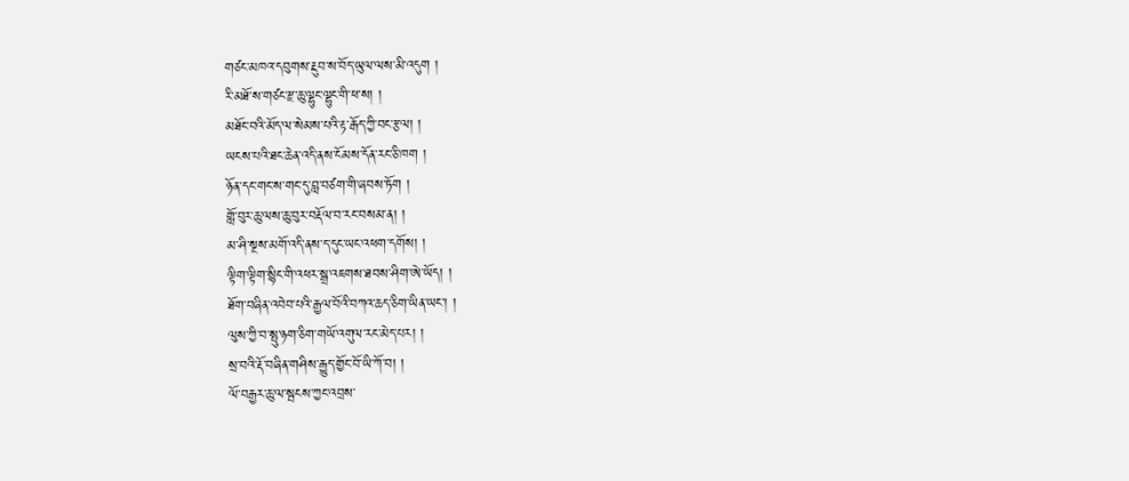གཙང་མཁའ་དབུགས་རྔུབ་ས་བོད་ཡུལ་ལས་མི་འདུག །
རི་མཐོ་ས་གཙང་རྫ་ཆུ་ལྷུང་ལྷུང་གི་ཕ་ས། །
མཐོང་བའི་མོད་ལ་སེམས་པའི་རྟ་རྒོད་ཀྱི་བང་རྩལ། །
ཡངས་པའི་ཐང་ཆེན་འདི་ནས་ངོམས་དོན་རང་ཅི་ཁག །
ཉོན་དང་གང་ས་གང་དུ་བླ་བཙག་གི་ཞབས་ཏོག །
གློ་བུར་ཆུ་ལས་ཆུ་བུར་བརྡོལ་བ་རང་བསམ་ན། །
མ་ཤི་སྔས་མགོ་འདི་ནས་ད་དུང་ཡང་འཕག་དགོས། །
ལྟིག་ལྟིག་སྙིང་གི་འཕར་སྒྲ་འཇགས་ཐབས་ཤིག་ཨེ་ཡོད། །
ཐོག་བཞིན་འབེབ་པའི་རྒྱལ་བོའི་བཀའ་ཆད་ཅིག་ཡིན་ཡང་། །
ལུས་ཀྱི་བ་སྤུ་ཉག་ཅིག་གཡོ་འགུལ་རང་མེད་པར། །
སྲ་བའི་རྡོ་བཞིན་གཤིས་རྒྱུད་གྱོང་བོ་ཡི་ཀོ་བ། །
ལོ་བརྒྱར་ཆུ་ལ་སྦངས་ཀྱང་འབྲས་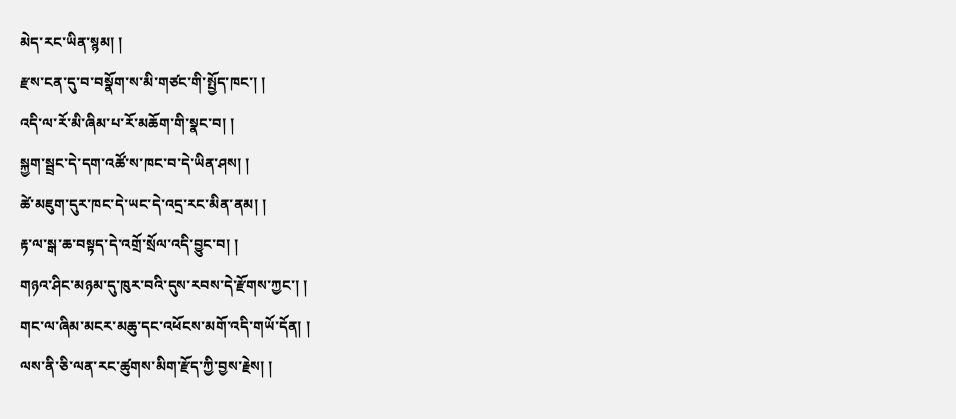མེད་རང་ཡིན་སྙམ། །
རྫས་ངན་དུ་བ་བསྣོག་ས་མི་གཙང་གི་སྤྱོད་ཁང་། །
འདི་ལ་རོ་མི་ཞིམ་པ་རོ་མཆོག་གི་སྣང་བ། །
སྐྱག་སྦྲང་དེ་དག་འཚོ་ས་ཁང་བ་དེ་ཡིན་ཤས། །
ཚེ་མཇུག་དུར་ཁང་དེ་ཡང་དེ་འདྲ་རང་མིན་ནམ། །
རྟ་ལ་སྒ་ཆ་བསྟད་དེ་འགྲོ་སྲོལ་འདི་བྱུང་བ། །
གཉའ་ཤིང་མཉམ་དུ་ཁུར་བའི་དུས་རབས་དེ་རྫོགས་ཀྱང་། །
གང་ལ་ཞིམ་མངར་མཆུ་དང་འཕོངས་མགོ་འདི་གཡོ་དོན། །
ལས་ནི་ཅི་ལན་རང་ཚུགས་མིག་རྫོད་ཀྱི་བྱས་རྗེས། །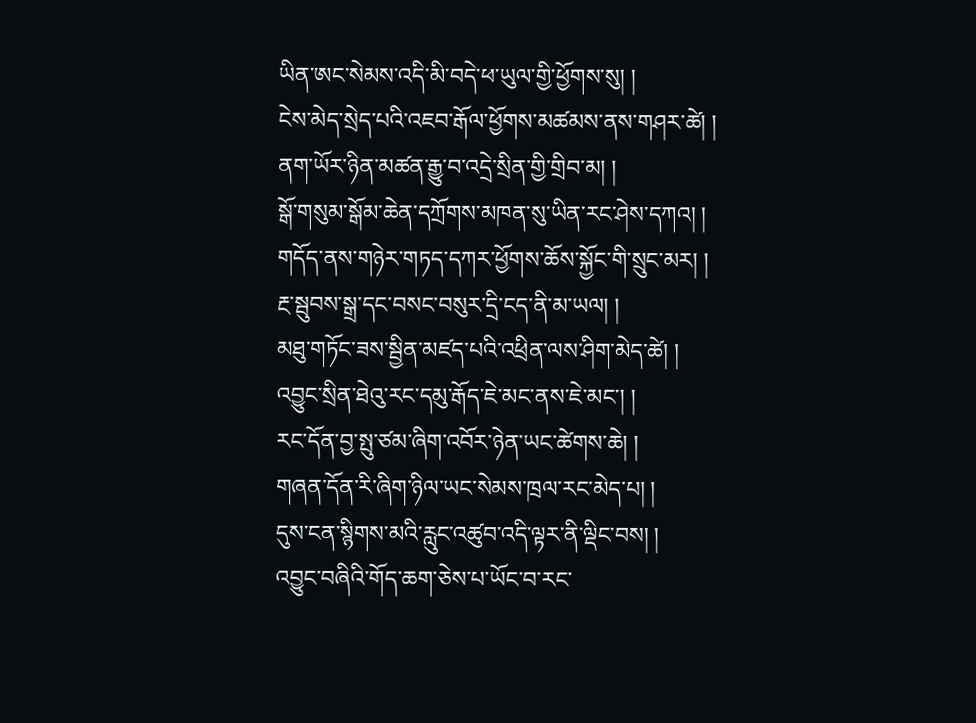ཡིན་ཨང་སེམས་འདི་མི་བདེ་ཕ་ཡུལ་གྱི་ཕྱོགས་སུ། །
ངེས་མེད་སྲེད་པའི་འཇབ་རྒོལ་ཕྱོགས་མཚམས་ནས་གཤར་ཚེ། །
ནག་ཡོར་ཉིན་མཚན་རྒྱུ་བ་འདྲེ་སྲིན་གྱི་གྲིབ་མ། །
སྒོ་གསུམ་སྒོམ་ཆེན་དཀྲོགས་མཁན་སུ་ཡིན་རང་ཤེས་དཀའ། །
གདོད་ནས་གཉེར་གཏད་དཀར་ཕྱོགས་ཆོས་སྐྱོང་གི་སྲུང་མར། །
རྔ་སྦུབས་སྒྲ་དང་བསང་བསུར་དྲི་ངད་ནི་མ་ཡལ། །
མཐུ་གཏོང་ཟས་སྦྱིན་མཛད་པའི་འཕྲིན་ལས་ཤིག་མེད་ཚེ། །
འབྱུང་སྲིན་ཐེའུ་རང་དམུ་རྒོད་ཇེ་མང་ནས་ཇེ་མང་། །
རང་དོན་བྱ་སྤུ་ཙམ་ཞིག་འབོར་ཉེན་ཡང་ཚེགས་ཆེ། །
གཞན་དོན་རི་ཞིག་ཉིལ་ཡང་སེམས་ཁྲལ་རང་མེད་པ། །
དུས་ངན་སྙིགས་མའི་རླུང་འཚུབ་འདི་ལྟར་ནི་ལྡིང་བས། །
འབྱུང་བཞིའི་གོད་ཆག་ཅེས་པ་ཡོང་བ་རང་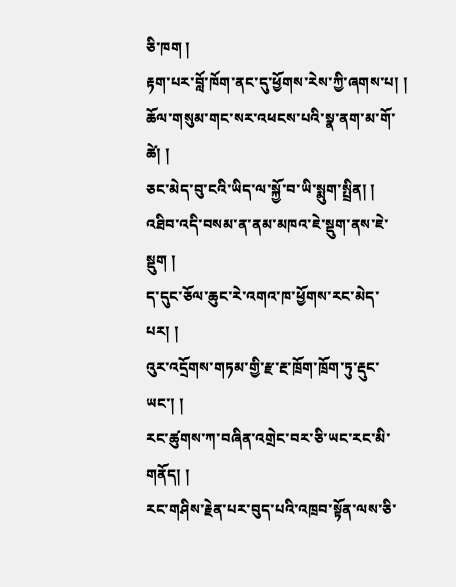ཅི་ཁག །
རྟག་པར་བློ་ཁོག་ནང་དུ་ཕྱོགས་རེས་ཀྱི་ཞགས་པ། །
ཆོལ་གསུམ་གང་སར་འཕངས་པའི་སྣ་ནག་མ་གོ་ཚེ། །
ཅང་མེད་བུ་ངའི་ཡིད་ལ་སྐྱོ་བ་ཡི་སྨུག་སྤྲིན། །
འཐིབ་འདི་བསམ་ན་ནམ་མཁའ་ཇེ་སྡུག་ནས་ཇེ་སྡུག །
ད་དུང་ཅོལ་ཆུང་རེ་འགའ་ཁ་ཕྱོགས་རང་མེད་པར། །
འུར་འདྲོགས་གཏམ་གྱི་རྫ་རྔ་ཁྲོག་ཁྲོག་ཏུ་རྡུང་ཡང་། །
རང་ཚུགས་ཀ་བཞིན་འགྲེང་བར་ཅི་ཡང་རང་མི་གནོད། །
རང་གཤིས་རྗེན་པར་བུད་པའི་འཁྲབ་སྟོན་ལས་ཅི་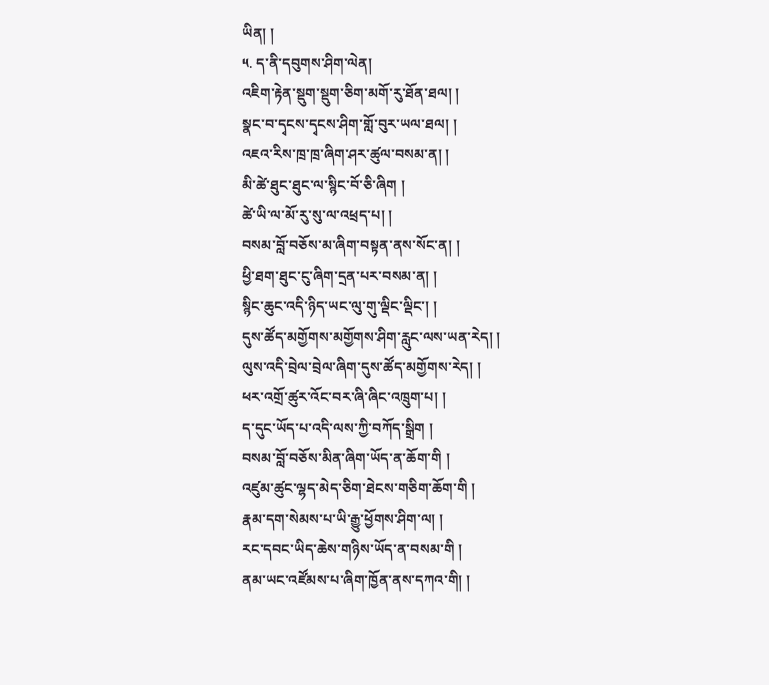ཡིན། །
༥. ད་ནི་དབུགས་ཤིག་ལེན།
འཇིག་རྟེན་སྡུག་སྡུག་ཅིག་མགོ་རུ་ཐོན་ཐལ། །
སྣང་བ་དྭངས་དྭངས་ཤིག་གློ་བུར་ཡལ་ཐལ། །
འཇའ་རིས་ཁྲ་ཁྲ་ཞིག་ཤར་ཚུལ་བསམ་ན། །
མི་ཚེ་ཐུང་ཐུང་ལ་སྙིང་བོ་ཅི་ཞིག །
ཚེ་ཡི་ལ་མོ་རུ་སུ་ལ་འཕྲད་པ། །
བསམ་བློ་བཅོས་མ་ཞིག་བསྟན་ནས་སོང་ན། །
ཕྱི་ཐག་ཐུང་ངུ་ཞིག་དྲན་པར་བསམ་ན། །
སྙིང་ཆུང་འདི་ཉིད་ཡང་ལུ་གུ་ལྡིང་ལྡིང་། །
དུས་ཚོད་མགྱོགས་མགྱོགས་ཤིག་རླུང་ལས་ཡན་རེད། །
ལུས་འདི་བྲེལ་བྲེལ་ཞིག་དུས་ཚོད་མགྱོགས་རེད། །
ཕར་འགྲོ་ཚུར་འོང་བར་ཞི་ཞིང་འཁྲུག་པ། །
ད་དུང་ཡོད་པ་འདི་ལས་ཀྱི་བཀོད་སྒྲིག །
བསམ་བློ་བཅོས་མིན་ཞིག་ཡོད་ན་ཆོག་གི །
འཛུམ་ཚུང་ལྷད་མེད་ཅིག་ཐེངས་གཅིག་ཆོག་གི །
རྣམ་དག་སེམས་པ་ཡི་རྒྱུ་ཕྱོགས་ཤིག་ལ། །
རང་དབང་ཡིད་ཆེས་གཉིས་ཡོད་ན་བསམ་གི །
ནམ་ཡང་འཛོམས་པ་ཞིག་ཁྱོན་ནས་དཀའ་གི། །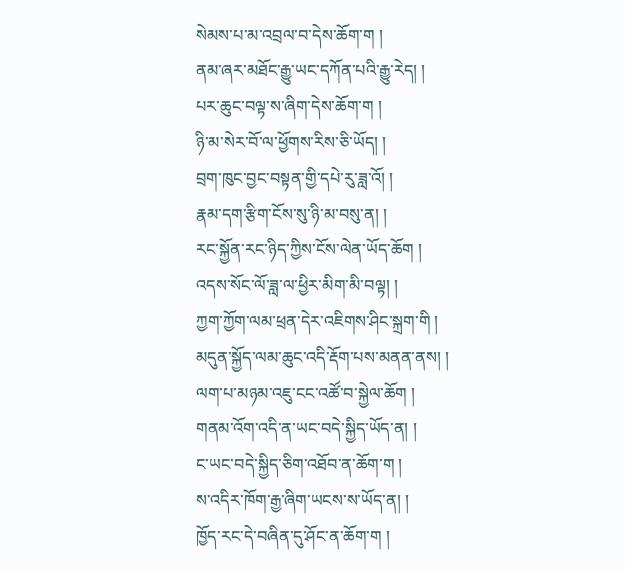སེམས་པ་མ་འབྲལ་བ་དེས་ཆོག་ག །
ནམ་ཞར་མཐོང་རྒྱུ་ཡང་དཀོན་པའི་རྒྱུ་རེད། །
པར་ཆུང་བལྟ་ས་ཞིག་དེས་ཆོག་ག །
ཉི་མ་སེར་བོ་ལ་ཕྱོགས་རིས་ཅི་ཡོད། །
བྲག་ཁུང་བྱང་བསྟན་གྱི་དཔེ་རུ་ཟླ་འོ། །
རྣམ་དག་རྩིག་ངོས་སུ་ཉི་མ་བསུ་ན། །
རང་སྐྱོན་རང་ཉིད་ཀྱིས་ངོས་ལེན་ཡོད་ཆོག །
འདས་སོང་ལོ་ཟླ་ལ་ཕྱིར་མིག་མི་བལྟ། །
ཀྱག་ཀྱོག་ལམ་ཕྲན་དེར་འཇིགས་ཤིང་སྐྲག་གི །
མདུན་སྐྱོད་ལམ་ཆུང་འདི་རྡོག་པས་མནན་ནས། །
ལག་པ་མཉམ་འཇུ་ངང་འཚོ་བ་སྐྱེལ་ཆོག །
གནམ་འོག་འདི་ན་ཡང་བདེ་སྐྱིད་ཡོད་ན། །
ང་ཡང་བདེ་སྐྱིད་ཅིག་འཐོབ་ན་ཆོག་ག །
ས་འདིར་ཁོག་རྒྱ་ཞིག་ཡངས་ས་ཡོད་ན། །
ཁྱོད་རང་དེ་བཞིན་དུ་ཤོང་ན་ཆོག་ག །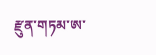རྫུན་གཏམ་ཨ་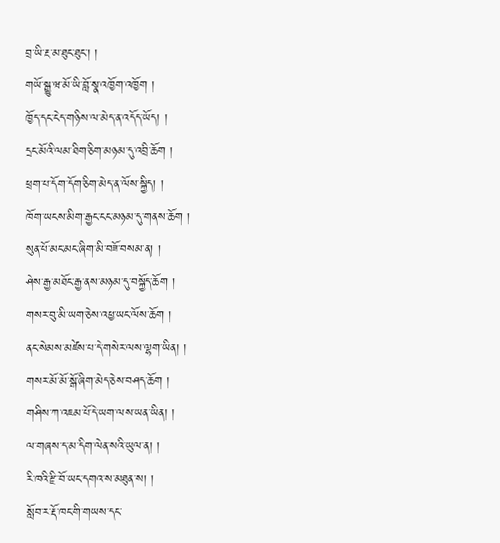བྲ་ཡི་རྔ་མ་ཐུང་ཐུང་། །
གཡོ་སྒྱུ་ཝ་མོ་ཡི་བློ་སྣ་འཁྱོག་འཁྱོག །
ཁྱོད་དང་ངེད་གཉིས་ལ་མེད་ན་འདོད་ཡོད། །
དྲང་མོའི་ལམ་ཐིག་ཅིག་མཉམ་དུ་འབྲི་ཆོག །
ཕྲག་པ་དོག་དོག་ཅིག་མེད་ན་ལོས་སྐྱིད། །
ཁོག་ཡངས་མིག་རྒྱང་ངང་མཉམ་དུ་གནས་ཆོག །
སུན་པོ་མང་མང་ཞིག་མི་བཟོ་བསམ་ན། །
ཤེས་རྒྱ་མཐོང་རྒྱ་ནས་མཉམ་དུ་བསྐྱོད་ཆོག །
གསར་བུ་མི་ཡག་ཅེས་འཕྱ་ཡང་ལོས་ཆོག །
ནང་སེམས་མཛེས་པ་དེ་གསེར་ལས་ལྷག་ཡིན། །
གསར་མོ་མོ་སྒོ་ཞིག་མེད་ཅེས་བཤད་ཆོག །
གཤིས་ཀ་འཇམ་པོ་དེ་ཡག་ལས་ཡན་ཡིན། །
ལ་གཞས་ད་མ་དིག་ལེན་སའི་ཡུལ་ན། །
རི་ཁའི་རྫི་བོ་ཡང་དགའ་ས་མཐུན་ས། །
སློབ་ར་རྡོ་ཁང་གི་གཡས་དང་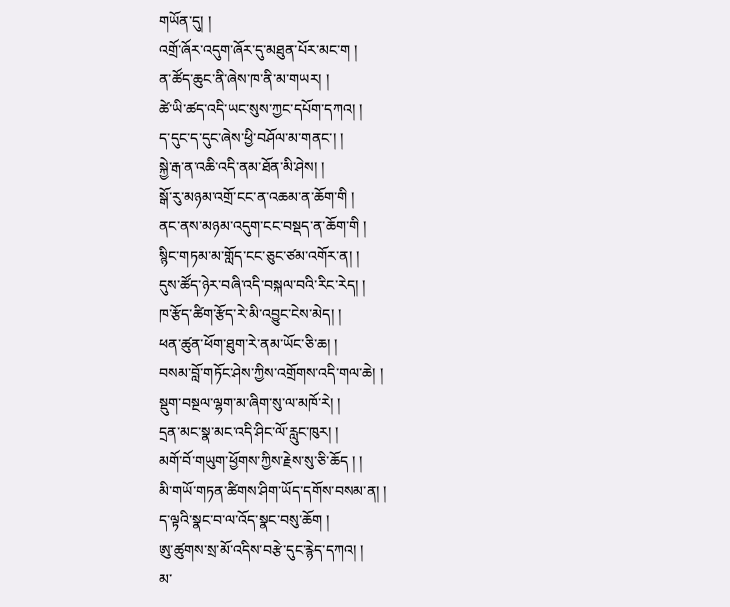གཡོན་དུ། །
འགྲོ་ཞོར་འདུག་ཞོར་དུ་མཐུན་པོར་མང་ག །
ན་ཚོད་ཆུང་ནི་ཞེས་ཁ་ནི་མ་གཡར། །
ཚེ་ཡི་ཚད་འདི་ཡང་སུས་ཀྱང་དཔོག་དཀའ། །
ད་དུང་ད་དུང་ཞེས་ཕྱི་བཤོལ་མ་གནང་། །
སྐྱེ་རྒ་ན་འཆི་འདི་ནམ་ཐོན་མི་ཤེས། །
སྒོ་རུ་མཉམ་འགྲོ་ངང་ན་འཆམ་ན་ཆོག་གི །
ནང་ནས་མཉམ་འདུག་ངང་བསྡད་ན་ཆོག་གི །
སྙིང་གཏམ་མ་གློད་ངང་ཅུང་ཙམ་འགོར་ན། །
དུས་ཚོད་ཉེར་བཞི་འདི་བསྐལ་བའི་རིང་རེད། །
ཁ་རྩོད་ཚིག་རྩོད་རེ་མི་འབྱུང་ངེས་མེད། །
ཕན་ཚུན་ཕོག་ཐུག་རེ་ནམ་ཡོང་ཅི་ཆ། །
བསམ་བློ་གཏོང་ཤེས་ཀྱིས་འགྲོགས་འདི་གལ་ཆེ། །
སྡུག་བསྔལ་ལྷག་མ་ཞིག་སུ་ལ་མཁོ་རེ། །
དྲན་མང་སྣ་མང་འདི་ཤིང་ལོ་རླུང་ཁུར། །
མགོ་བོ་གཡུག་ཕྱོགས་ཀྱིས་རྗེས་སུ་ཅི་ཆོད ། །
མི་གཡོ་གཏན་ཚིགས་ཤིག་ཡོད་དགོས་བསམ་ན། །
ད་ལྟའི་སྣང་བ་ལ་འོད་སྣང་བསུ་ཆོག །
ཨུ་ཚུགས་སྲ་མོ་འདིས་བརྩེ་དུང་རྙེད་དཀའ། །
མ་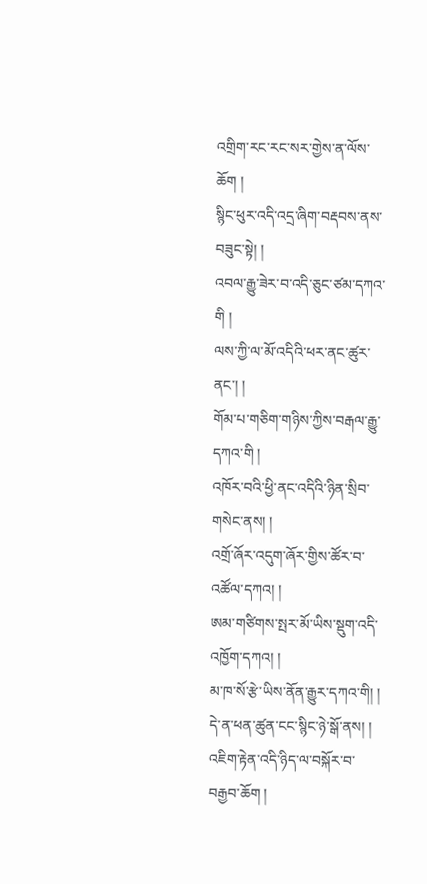འགྲིག་རང་རང་སར་གྱེས་ན་ལོས་ཆོག །
སྙིང་ཕུར་འདི་འདྲ་ཞིག་བརྡབས་ནས་བཟུང་སྟེ། །
འབལ་རྒྱུ་ཟེར་བ་འདི་ཅུང་ཙམ་དཀའ་གི །
ལས་ཀྱི་ལ་མོ་འདིའི་ཕར་ནང་ཚུར་ནང་། །
གོམ་པ་གཅིག་གཉིས་ཀྱིས་བརྒལ་རྒྱུ་དཀའ་གི །
འཁོར་བའི་ཕྱི་ནང་འདིའི་ཉིན་སྲིབ་གསེང་ནས། །
འགྲོ་ཞོར་འདུག་ཞོར་གྱིས་ཚོར་བ་འཚོལ་དཀའ། །
ཨམ་གཙིགས་སྤར་མོ་ཡིས་སྡུག་འདི་འཁྱོག་དཀའ། །
མ་ཁ་སོ་རྩེ་ཡིས་ནོན་རྒྱུར་དཀའ་གི། །
དེ་ན་ཕན་ཚུན་ངང་སྙིང་ཉེ་སྒོ་ནས། །
འཇིག་རྟེན་འདི་ཉིད་ལ་བསྐོར་བ་བརྒྱབ་ཆོག །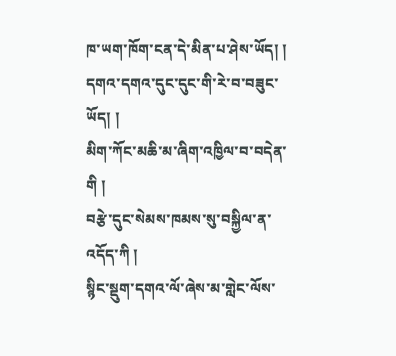ཁ་ཡག་ཁོག་ངན་དེ་མིན་པ་ཤེས་ཡོད། །
དགའ་དགའ་དུང་དུང་གི་རེ་བ་བཟུང་ཡོད། །
མིག་ཀོང་མཆི་མ་ཞིག་འཁྱིལ་བ་བདེན་གི །
བརྩེ་དུང་སེམས་ཁམས་སུ་བསྐྱིལ་ན་འདོད་ཀི །
སྙིང་སྡུག་དགའ་ལོ་ཞེས་མ་གླེང་ལོས་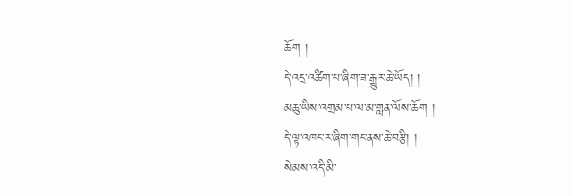ཆོག །
དེ་འདྲ་འཚིག་པ་ཞིག་ཟ་རྒྱུར་ཆེ་ཡོད། །
མཆུ་ཡིས་འགྲམ་པ་ལ་མ་གླན་ལོས་ཆོག །
དེ་ལྟ་འཁང་ར་ཞིག་གང་ནས་ཆེ་བརྩི། །
སེམས་འདི་མི་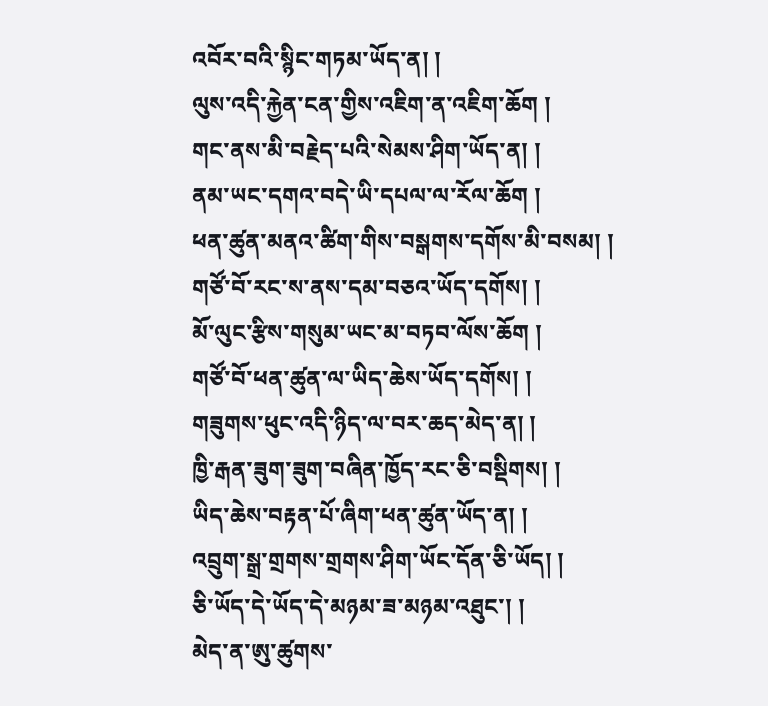འབོར་བའི་སྙིང་གཏམ་ཡོད་ན། །
ལུས་འདི་རྐྱེན་ངན་གྱིས་འཇིག་ན་འཇིག་ཆོག །
གང་ནས་མི་བརྗེད་པའི་སེམས་ཤིག་ཡོད་ན། །
ནམ་ཡང་དགའ་བདེ་ཡི་དཔལ་ལ་རོལ་ཆོག །
ཕན་ཚུན་མནའ་ཚིག་གིས་བསྒགས་དགོས་མི་བསམ། །
གཙོ་བོ་རང་ས་ནས་དམ་བཅའ་ཡོད་དགོས། །
མོ་ལུང་རྩིས་གསུམ་ཡང་མ་བཏབ་ལོས་ཆོག །
གཙོ་བོ་ཕན་ཚུན་ལ་ཡིད་ཆེས་ཡོད་དགོས། །
གཟུགས་ཕུང་འདི་ཉིད་ལ་བར་ཆད་མེད་ན། །
ཁྱི་རྒན་ཟུག་ཟུག་བཞིན་ཁྱོད་རང་ཅི་བསྡིགས། །
ཡིད་ཆེས་བརྟན་པོ་ཞིག་ཕན་ཚུན་ཡོད་ན། །
འབྲུག་སྒྲ་གྲགས་གྲགས་ཤིག་ཡོང་དོན་ཅི་ཡོད། །
ཅི་ཡོད་དེ་ཡོད་དེ་མཉམ་ཟ་མཉམ་འཐུང་། །
མེད་ན་ཨུ་ཚུགས་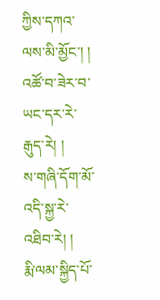ཀྱིས་དཀའ་ལས་མི་མྱོང་། །
འཚོ་བ་ཟེར་བ་ཡང་དར་རེ་རྒུད་རེ། །
ས་གཞི་དོག་མོ་འདི་སྐྱ་རེ་འཐིབ་རེ། །
རྨི་ལམ་སྐྱིད་པོ་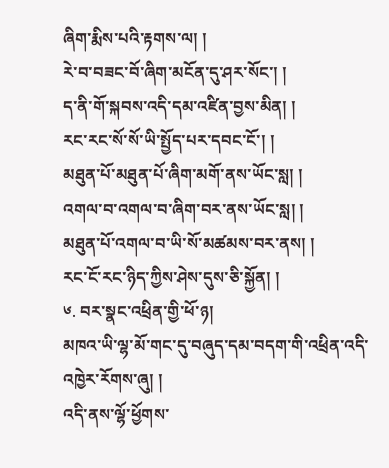ཞིག་རྨིས་པའི་རྟགས་ལ། །
རེ་བ་བཟང་བོ་ཞིག་མངོན་དུ་ཤར་སོང་། །
ད་ནི་གོ་སྐབས་འདི་དམ་འཛིན་བྱས་མིན། །
རང་རང་སོ་སོ་ཡི་སྤྱོད་པར་དབང་ངོ་། །
མཐུན་པོ་མཐུན་པོ་ཞིག་མགོ་ནས་ཡོང་སླ། །
འགལ་བ་འགལ་བ་ཞིག་བར་ནས་ཡོང་སླ། །
མཐུན་པོ་འགལ་བ་ཡི་སོ་མཚམས་བར་ནས། །
རང་ངོ་རང་ཉིད་ཀྱིས་ཤེས་དུས་ཅི་སྐྱོན། །
༦. བར་སྣང་འཕྲིན་གྱི་ཕོ་ཉ།
མཁའ་ཡི་ལྷ་མོ་གང་དུ་བཞུད་དམ་བདག་གི་འཕྲིན་འདི་འཁྱེར་རོགས་ཞུ། །
འདི་ནས་ལྷོ་ཕྱོགས་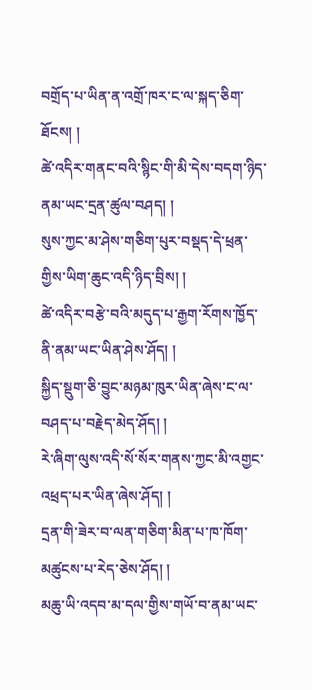བགྲོད་པ་ཡིན་ན་འགྲོ་ཁར་ང་ལ་སྐད་ཅིག་ཐོངས། །
ཚེ་འདིར་གནང་བའི་སྙིང་གི་མི་དེས་བདག་ཉིད་ནམ་ཡང་དྲན་ཚུལ་བཤད། །
སུས་ཀྱང་མ་ཤེས་གཅིག་པུར་བསྡད་དེ་ཕྲན་གྱིས་ཡིག་ཆུང་འདི་ཉིད་བྲིས། །
ཚེ་འདིར་བརྩེ་བའི་མདུད་པ་རྒྱག་རོགས་ཁྱོད་ནི་ནམ་ཡང་ཡིན་ཤེས་ཤོད། །
སྐྱིད་སྡུག་ཅི་བྱུང་མཉམ་ཁུར་ཡིན་ཞེས་ང་ལ་བཤད་པ་བརྗེད་མེད་ཤོད། །
རེ་ཞིག་ལུས་འདི་སོ་སོར་གནས་ཀྱང་མི་འགྱང་འཕྲད་པར་ཡིན་ཞེས་ཤོད། །
དྲན་གི་ཟེར་བ་ལན་གཅིག་མིན་པ་ཁ་ཁོག་མཚུངས་པ་རེད་ཅེས་ཤོད། །
མཆུ་ཡི་འདབ་མ་དལ་གྱིས་གཡོ་བ་ནམ་ཡང་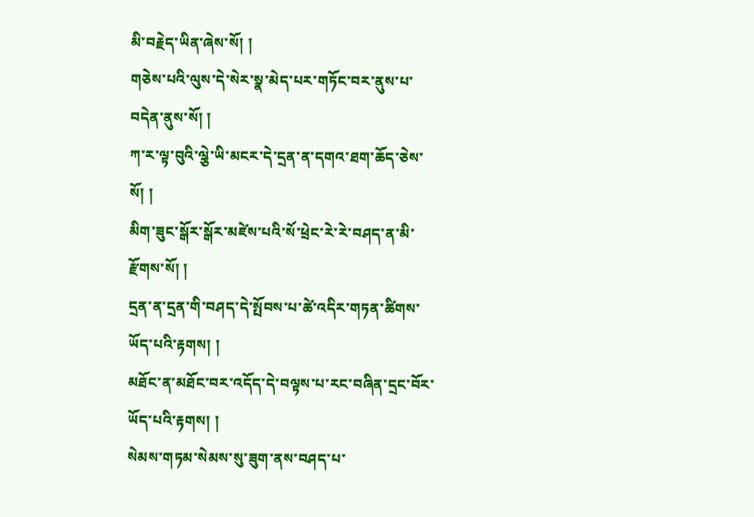མི་བརྗེད་ཡིན་ཞེས་སོ། །
གཅེས་པའི་ལུས་དེ་སེར་སྣ་མེད་པར་གཏོང་བར་ནུས་པ་བདེན་ནུས་སོ། །
ཀ་ར་ལྟ་བུའི་ལྕེ་ཡི་མངར་དེ་དྲན་ན་དགའ་ཐག་ཆོད་ཅེས་སོ། །
མིག་ཟུང་སྒོར་སྒོར་མཛེས་པའི་སོ་ཕྲེང་རེ་རེ་བཤད་ན་མི་རྫོགས་སོ། །
དྲན་ན་དྲན་གི་བཤད་དེ་སྤོབས་པ་ཚེ་འདིར་གཏན་ཚིགས་ཡོད་པའི་རྟགས། །
མཐོང་ན་མཐོང་བར་འདོད་དེ་བལྟས་པ་རང་བཞིན་དྲང་བོར་ཡོད་པའི་རྟགས། །
སེམས་གཏམ་སེམས་སུ་ཟུག་ནས་བཤད་པ་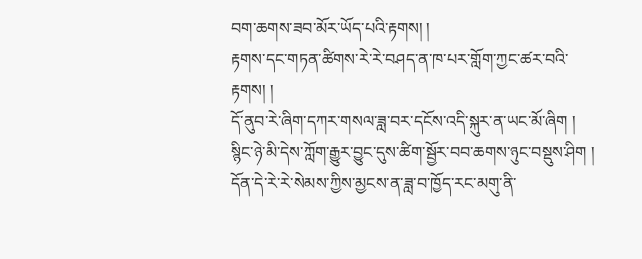བག་ཆགས་ཟབ་མོར་ཡོད་པའི་རྟགས། །
རྟགས་དང་གཏན་ཚིགས་རེ་རེ་བཤད་ན་ཁ་པར་གློག་ཀྱང་ཚར་བའི་རྟགས། །
དོ་ནུབ་རེ་ཞིག་དཀར་གསལ་ཟླ་བར་དངོས་འདི་སྐུར་ན་ཡང་མོ་ཞིག །
སྙིང་ཉེ་མི་དེས་ཀློག་རྒྱུར་བྱུང་དུས་ཚིག་སྦྱོར་བབ་ཆགས་ཉུང་བསྡུས་ཤིག །
དོན་དེ་རེ་རེ་སེམས་ཀྱིས་མྱངས་ན་ཟླ་བ་ཁྱོད་རང་མགུ་ནི་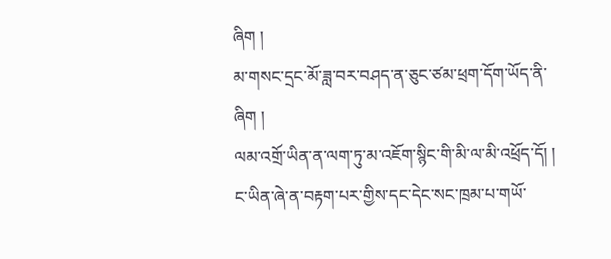ཞིག །
མ་གསང་དྲང་མོ་ཟླ་བར་བཤད་ན་ཅུང་ཙམ་ཕྲག་དོག་ཡོད་ནི་ཞིག །
ལམ་འགྲོ་ཡིན་ན་ལག་ཏུ་མ་འཇོག་སྙིང་གི་མི་ལ་མི་འཕྲོད་དོ། །
ང་ཡིན་ཞེ་ན་བརྟག་པར་གྱིས་དང་དེང་སང་ཁྲམ་པ་གཡོ་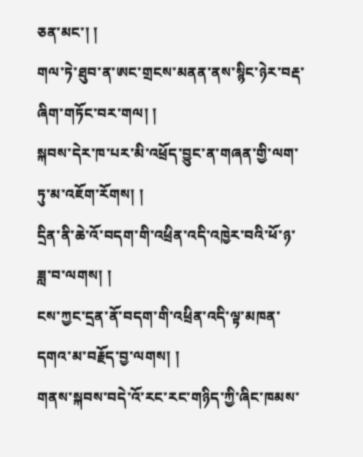ཅན་མང་། །
གལ་ཏེ་ཐུབ་ན་ཨང་གྲངས་མནན་ནས་སྙིང་ཉེར་བརྡ་ཞིག་གཏོང་བར་གལ། །
སྐབས་དེར་ཁ་པར་མི་འཕྲོད་བྱུང་ན་གཞན་གྱི་ལག་ཏུ་མ་འཇོག་རོགས། །
དྲིན་ནི་ཆེ་འོ་བདག་གི་འཕྲིན་འདི་འཁྱེར་བའི་ཕོ་ཉ་ཟླ་བ་ལགས། །
ངས་ཀྱང་དྲན་ནོ་བདག་གི་འཕྲིན་འདི་ལྟ་མཁན་དགའ་མ་བརྗོད་བྱ་ལགས། །
གནས་སྐབས་བདེ་འོ་རང་རང་གཉིད་ཀྱི་ཞིང་ཁམས་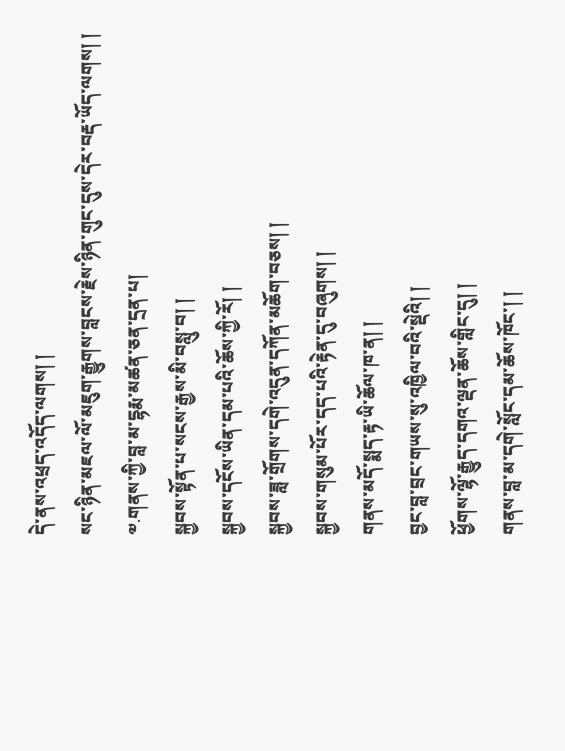དེ་ནས་འཕྲད་འདོད་ལགས། །
སང་ཉིན་མཇལ་ལོ་མཇུག་རྒྱུགས་བླངས་རྗེས་ཉིན་གུང་དུས་དེར་བརྡ་ཡོད་ལགས། །
༧.གནས་ཀྱི་བླ་མ་དྷརྨ་མཚན་ཅན་དྲན་པ།
སྐྱབས་སྟོན་པ་སངས་རྒྱས་མི་བསླུ་བ། །
སྐྱབས་དངོས་ཡིན་དམ་པའི་ཆོས་ཀྱི་རོ། །
སྐྱབས་ཟླ་གྲོགས་དགེ་འདུན་དཀོན་མཆོག་བཅས། །
སྐྱབས་གསུམ་པོར་དད་པའི་རྟེན་དུ་བཞུགས། །
གནས་མདོ་སྨད་རྟ་ཡི་ཆོལ་ཁ་ན། །
བྱང་བླ་བྲང་གཡས་སུ་འཁྱིལ་བའི་སྡེའི། །
ཕྱོགས་ལྷོ་རྒྱུད་དགའ་ལྡན་ཆོས་གླིང་དུ། །
གནས་བླ་མ་དགེ་སློང་དམ་ཆོས་ཁོང་། །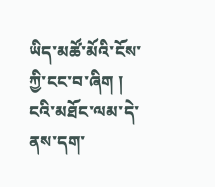ཡིད་མཚོ་མོའི་ངོས་ཀྱི་ངང་བ་ཞིག །
ངའི་མཐོང་ལམ་དེ་ནས་དག་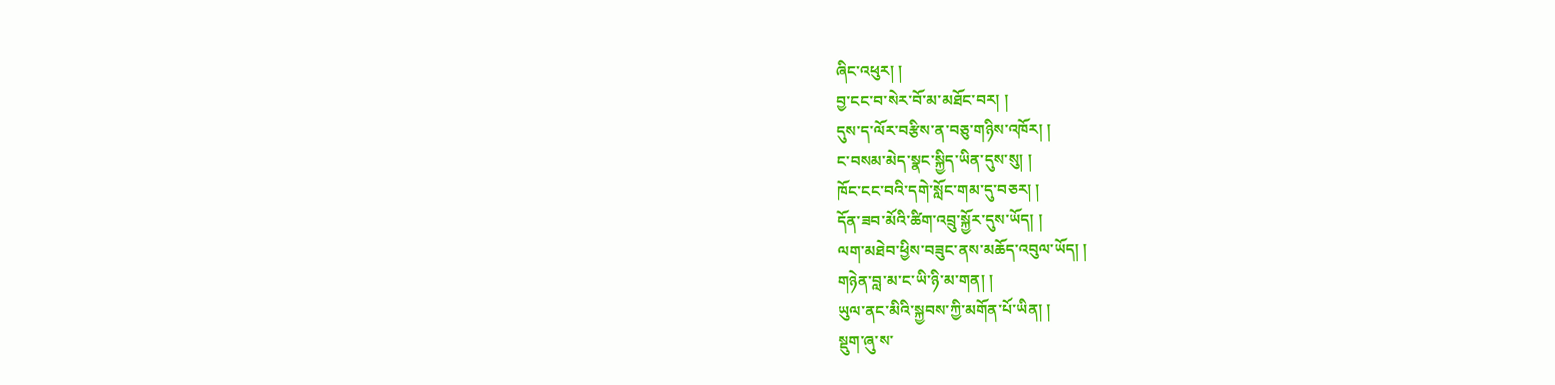ཞིང་འཕུར། །
བྱ་ངང་བ་སེར་བོ་མ་མཐོང་བར། །
དུས་ད་ལོར་བརྩིས་ན་བཅུ་གཉིས་འཁོར། །
ང་བསམ་མེད་སྣང་སྐྱིད་ཡིན་དུས་སུ། །
ཁོང་ངང་བའི་དགེ་སློང་གམ་དུ་བཅར། །
དོན་ཟབ་མོའི་ཚིག་འབྲུ་སྐྱོར་དུས་ཡོད། །
ལག་མཐེབ་ཕྱིས་བཟུང་ནས་མཆོད་འབུལ་ཡོད། །
གཉེན་བླ་མ་ང་ཡི་ཉི་མ་གན། །
ཡུལ་ནང་མིའི་སྐྱབས་ཀྱི་མགོན་པོ་ཡིན། །
སྡུག་ཞུ་ས་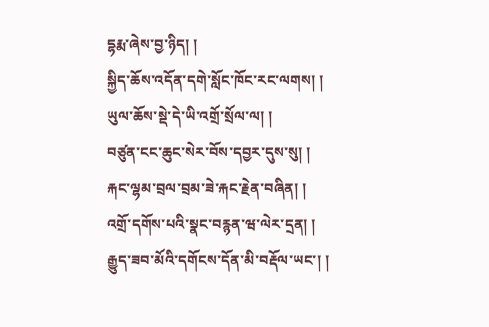དྷརྨ་ཞེས་བྱ་ཉིད། །
སྐྱིད་ཆོས་འདོན་དགེ་སློང་ཁོང་རང་ལགས། །
ཡུལ་ཆོས་སྡེ་དེ་ཡི་འགྲོ་སྲོལ་ལ། །
བཙུན་ངང་ཆུང་སེར་བོས་དབྱར་དུས་སུ། །
རྐང་ལྷམ་བྲལ་བྲམ་ཟེ་རྐང་རྗེན་བཞིན། །
འགྲོ་དགོས་པའི་སྣང་བརྙན་ཝ་ལེར་དྲན། །
རྒྱུད་ཟབ་མོའི་དགོངས་དོན་མི་བརྡོལ་ཡང་། །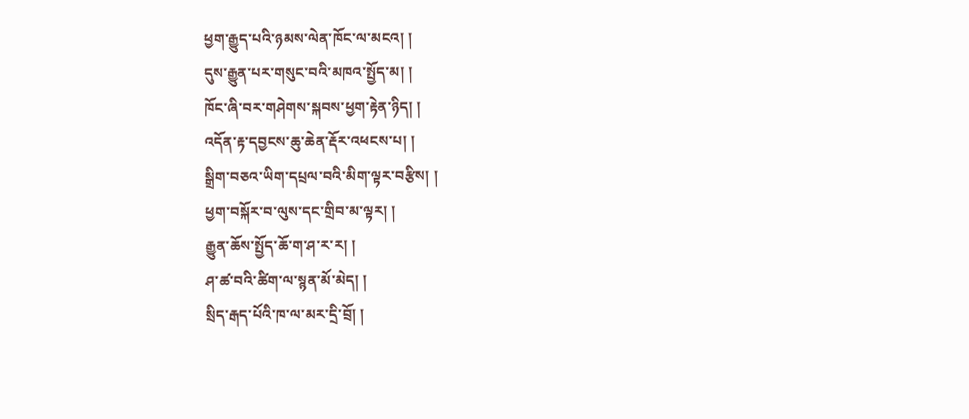ཕྱག་རྒྱུད་པའི་ཉམས་ལེན་ཁོང་ལ་མངའ། །
དུས་རྒྱུན་པར་གསུང་བའི་མཁའ་སྤྱོད་མ། །
ཁོང་ཞི་བར་གཤེགས་སྐབས་ཕྱག་རྟེན་ཉིད། །
འདོན་རྟ་དབྱངས་ཆུ་ཆེན་རྡོར་འཕངས་པ། །
སྒྲིག་བཅའ་ཡིག་དཔྲལ་བའི་མིག་ལྟར་བརྩིས། །
ཕྱག་བསྐོར་བ་ལུས་དང་གྲིབ་མ་ལྟར། །
རྒྱུན་ཆོས་སྤྱོད་ཆོ་ག་ཤ་ར་ར། །
ཤ་ཚ་བའི་ཚིག་ལ་སྙན་མོ་མེད། །
སྲིད་རྒད་པོའི་ཁ་ལ་མར་དྲི་བྲོ། །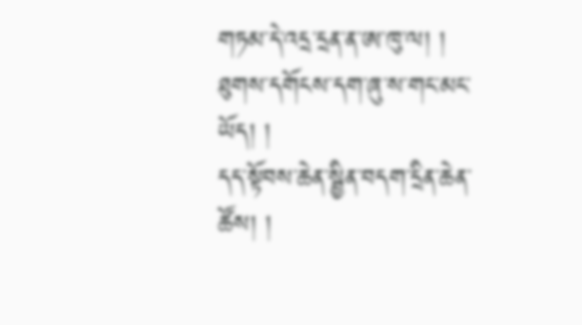གཏམ་དེ་འདྲ་དྲན་ན་ཨ་ཁུ་ལ། །
ཐུགས་དགོངས་དག་ཞུ་ས་གང་མང་ཡོད། །
དད་སྟོབས་ཆེན་སྦྱིན་བདག་དྲིན་ཆེན་ཚོས། །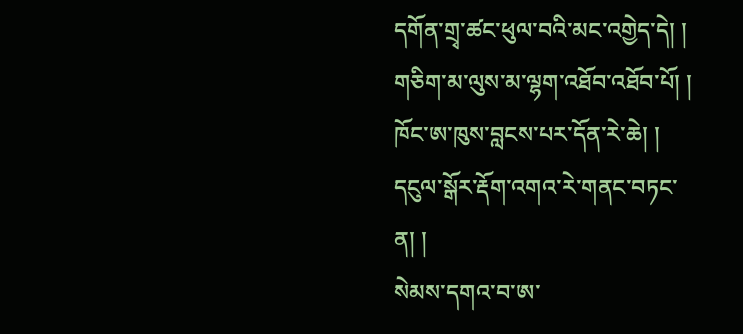དགོན་གྲྭ་ཚང་ཕུལ་བའི་མང་འགྱེད་དེ། །
གཅིག་མ་ལུས་མ་ལྷག་འཐོབ་འཐོབ་པོ། །
ཁོང་ཨ་ཁུས་བླངས་པར་དོན་རེ་ཆེ། །
དངུལ་སྒོར་རྡོག་འགའ་རེ་གནང་བཏང་ན། །
སེམས་དགའ་བ་ཨ་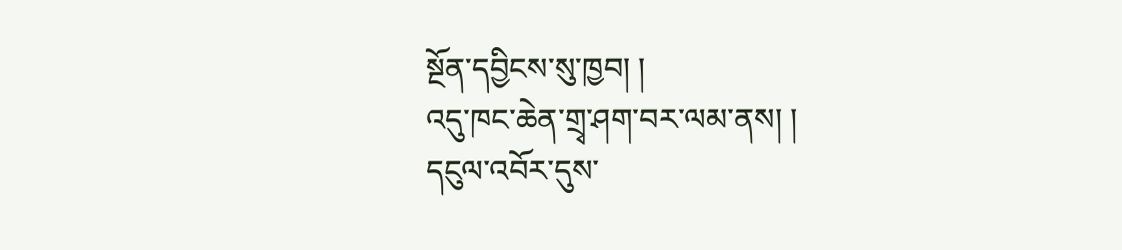སྔོན་དབྱིངས་སུ་ཁྱབ། །
འདུ་ཁང་ཆེན་གྲྭ་ཤག་བར་ལམ་ནས། །
དངུལ་འབོར་དུས་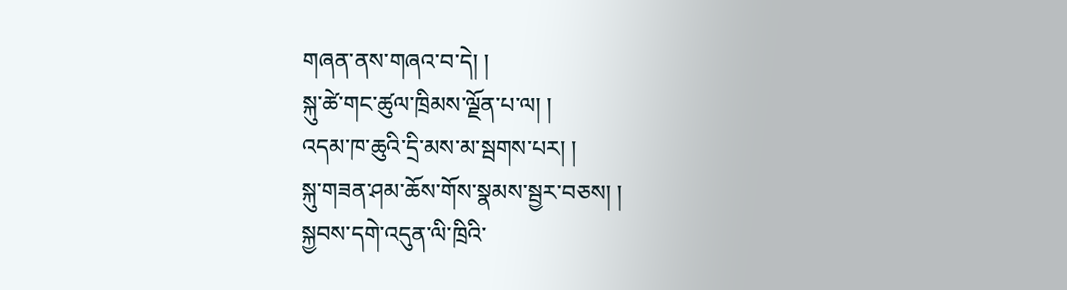གཞན་ནས་གཞའ་བ་དེ། །
སྐུ་ཚེ་གང་ཚུལ་ཁྲིམས་ལྗོན་པ་ལ། །
འདམ་ཁ་ཆུའི་དྲི་མས་མ་སྦགས་པར། །
སྐུ་གཟན་ཤམ་ཆོས་གོས་སྣམས་སྦྱར་བཅས། །
སྐྱབས་དགེ་འདུན་ལི་ཁྲིའི་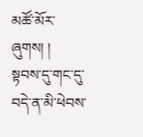མཚོ་མོར་ཞུགས། །
སྟབས་དུ་གང་དུ་བདེ་ན་མི་ཕེབས་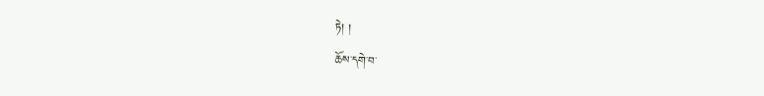ཏེ། །
ཆོས་དགེ་བ་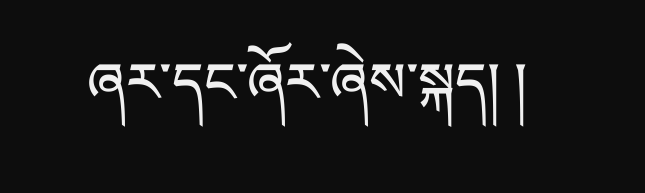ཞར་དང་ཞོར་ཞེས་སྐད། །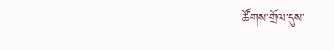ཚོགས་གྲོལ་དུས་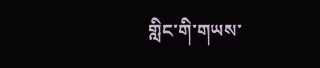གླིང་གི་གཡས་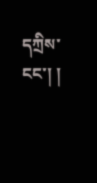དཀྲིས་ངང་། །